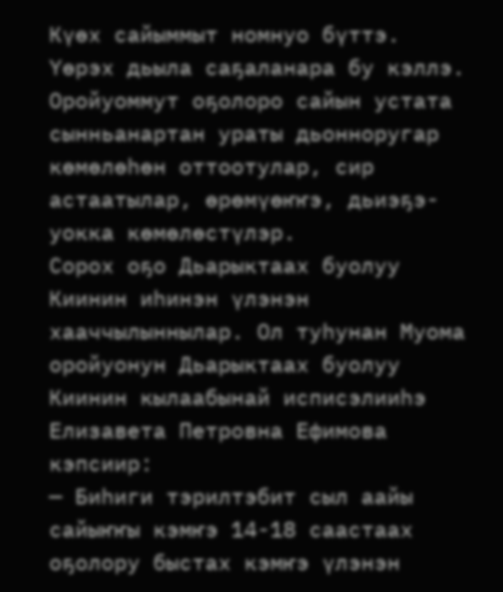Күөх сайыммыт номнуо бүттэ. Үөрэх дьыла саҕаланара бу кэллэ. Оройуоммут оҕолоро сайын устата сынньанартан ураты дьонноругар көмөлөһөн оттоотулар, сир астаатылар, өрөмүөҥҥэ, дьиэҕэ-уокка көмөлөстүлэр.
Сорох оҕо Дьарыктаах буолуу Киинин иһинэн үлэнэн хааччылыннылар. Ол туһунан Муома оройуонун Дьарыктаах буолуу Киинин кылаабынай исписэлииһэ Елизавета Петровна Ефимова кэпсиир:
— Биһиги тэрилтэбит сыл аайы сайыҥҥы кэмҥэ 14-18 саастаах оҕолору быстах кэмҥэ үлэнэн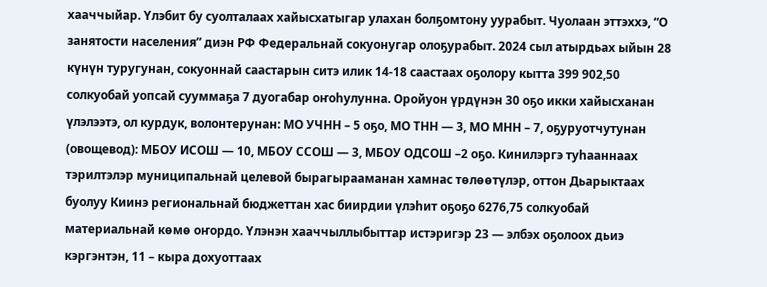хааччыйар. Үлэбит бу суолталаах хайысхатыгар улахан болҕомтону уурабыт. Чуолаан эттэххэ, “О занятости населения” диэн РФ Федеральнай сокуонугар олоҕурабыт. 2024 сыл атырдьах ыйын 28 күнүн туругунан, сокуоннай саастарын ситэ илик 14-18 саастаах оҕолору кытта 399 902,50 солкуобай уопсай сууммаҕа 7 дуогабар оҥоһулунна. Оройуон үрдүнэн 30 оҕо икки хайысханан үлэлээтэ, ол курдук, волонтерунан: МО УЧНН – 5 оҕо, МО ТНН — 3, МО МНН – 7, оҕуруотчутунан (овощевод): МБОУ ИСОШ — 10, МБОУ ССОШ — 3, МБОУ ОДСОШ –2 оҕо. Кинилэргэ туһааннаах тэрилтэлэр муниципальнай целевой бырагырааманан хамнас төлөөтүлэр, оттон Дьарыктаах буолуу Киинэ региональнай бюджеттан хас биирдии үлэһит оҕоҕо 6276,75 солкуобай материальнай көмө оҥордо. Үлэнэн хааччыллыбыттар истэригэр 23 — элбэх оҕолоох дьиэ кэргэнтэн, 11 – кыра дохуоттаах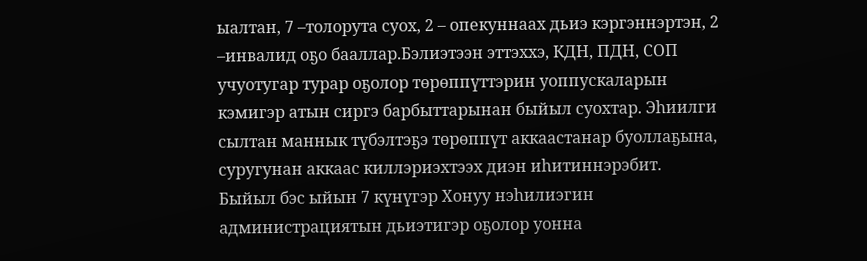ыалтан, 7 –толорута суох, 2 – опекуннаах дьиэ кэргэннэртэн, 2 –инвалид оҕо бааллар.Бэлиэтээн эттэххэ, КДН, ПДН, СОП учуотугар турар оҕолор төрөппүттэрин уоппускаларын кэмигэр атын сиргэ барбыттарынан быйыл суохтар. Эһиилги сылтан маннык түбэлтэҕэ төрөппүт аккаастанар буоллаҕына, суругунан аккаас киллэриэхтээх диэн иһитиннэрэбит.
Быйыл бэс ыйын 7 күнүгэр Хонуу нэһилиэгин администрациятын дьиэтигэр оҕолор уонна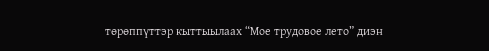төрөппүттэр кыттыылаах “Мое трудовое лето” диэн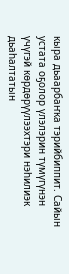кыра дьаарбаҥка тэрийбиппит. Сайын устата оҕолор үлэлэрин түмүгүнэн үчүгэй көрдөрүүлээхтэри нэһилиэк дьаһалтатын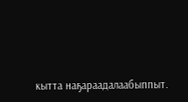кытта наҕараадалаабыппыт.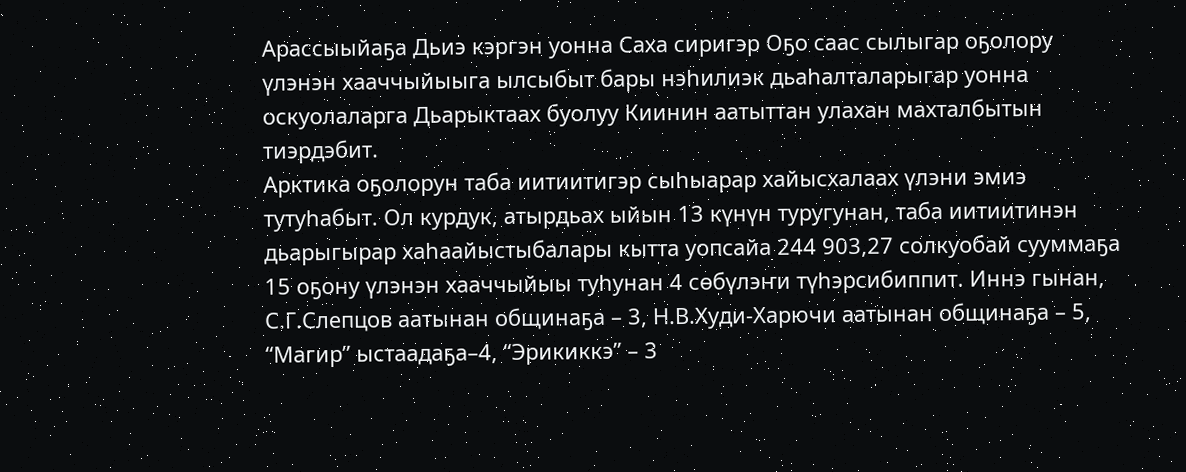Арассыыйаҕа Дьиэ кэргэн уонна Саха сиригэр Оҕо саас сылыгар оҕолору үлэнэн хааччыйыыга ылсыбыт бары нэһилиэк дьаһалталарыгар уонна оскуолаларга Дьарыктаах буолуу Киинин аатыттан улахан махталбытын тиэрдэбит.
Арктика оҕолорун таба иитиитигэр сыһыарар хайысхалаах үлэни эмиэ тутуһабыт. Ол курдук, атырдьах ыйын 13 күнүн туругунан, таба иитиитинэн дьарыгырар хаһаайыстыбалары кытта уопсайа 244 903,27 солкуобай сууммаҕа 15 оҕону үлэнэн хааччыйыы туһунан 4 сөбүлэҥи түһэрсибиппит. Иннэ гынан, С.Г.Слепцов аатынан общинаҕа – 3, Н.В.Худи-Харючи аатынан общинаҕа – 5, “Магир” ыстаадаҕа–4, “Эрикиккэ” – 3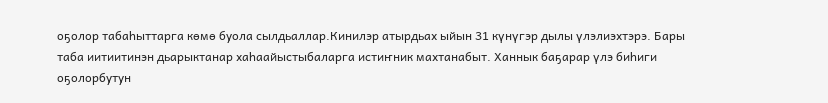оҕолор табаһыттарга көмө буола сылдьаллар.Кинилэр атырдьах ыйын 31 күнүгэр дылы үлэлиэхтэрэ. Бары таба иитиитинэн дьарыктанар хаһаайыстыбаларга истиҥник махтанабыт. Ханнык баҕарар үлэ биһиги оҕолорбутун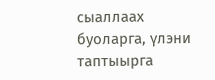сыаллаах буоларга, үлэни таптыырга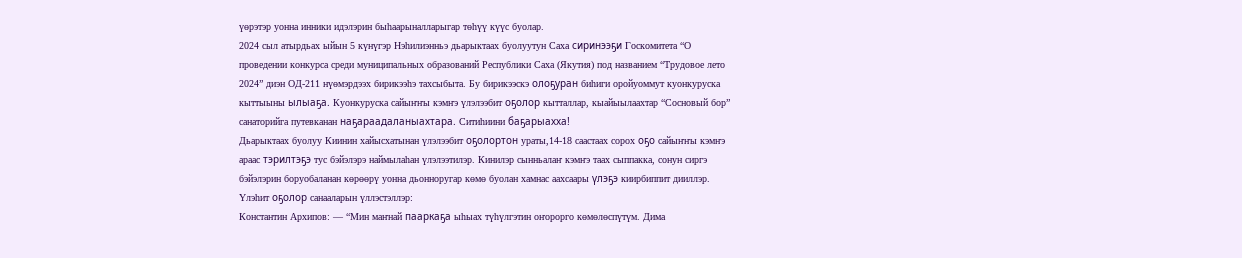үөрэтэр уонна инники идэлэрин быһаарыналларыгар төһүү күүс буолар.
2024 сыл атырдьах ыйын 5 күнүгэр Нэһилиэнньэ дьарыктаах буолуутун Саха сиринээҕи Госкомитета “О проведении конкурса среди муниципальных образований Республики Саха (Якутия) под названием “Трудовое лето 2024” диэн ОД-211 нүөмэрдээх бирикээһэ тахсыбыта. Бу бирикээскэ олоҕуран биһиги оройуоммут куонкуруска кыттыыны ылыаҕа. Куонкуруска сайыҥҥы кэмҥэ үлэлээбит оҕолор кытталлар, кыайыылаахтар “Сосновый бор” санаторийга путевканан наҕараадаланыахтара. Ситиһиини баҕарыахха!
Дьарыктаах буолуу Киинин хайысхатынан үлэлээбит оҕолортон ураты,14-18 саастаах сорох оҕо сайыҥҥы кэмҥэ араас тэрилтэҕэ тус бэйэлэрэ наймылаһан үлэлээтилэр. Кинилэр сынньалаҥ кэмҥэ таах сыппакка, сонун сиргэ бэйэлэрин боруобаланан көрөөрү уонна дьонноругар көмө буолан хамнас аахсаары үлэҕэ киирбиппит дииллэр. Үлэһит оҕолор санааларын үллэстэллэр:
Константин Архипов: — “Мин маҥнай пааркаҕа ыһыах түһүлгэтин оҥорорго көмөлөспүтүм. Дима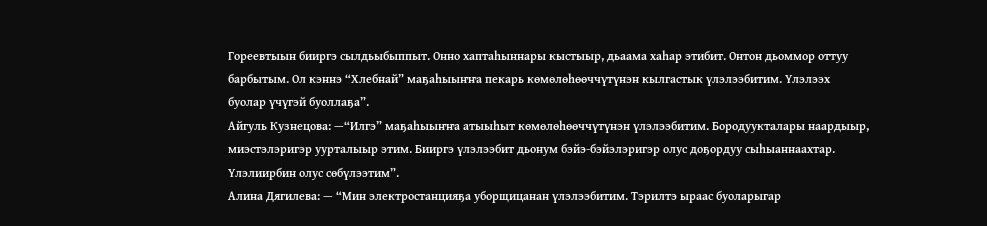Гореевтыын бииргэ сылдьыбыппыт. Онно хаптаһыннары кыстыыр, дьаама хаһар этибит. Онтон дьоммор оттуу барбытым. Ол кэннэ “Хлебнай” маҕаһыыҥҥа пекарь көмөлөһөөччүтүнэн кылгастык үлэлээбитим. Үлэлээх буолар үчүгэй буоллаҕа”.
Айгуль Кузнецова: —“Илгэ” маҕаһыыҥҥа атыыһыт көмөлөһөөччүтүнэн үлэлээбитим. Бородуукталары наардыыр, миэстэлэригэр уурталыыр этим. Бииргэ үлэлээбит дьонум бэйэ-бэйэлэригэр олус доҕордуу сыһыаннаахтар. Үлэлиирбин олус сөбүлээтим”.
Алина Дягилева: — “Мин электростанцияҕа уборщицанан үлэлээбитим. Тэрилтэ ыраас буоларыгар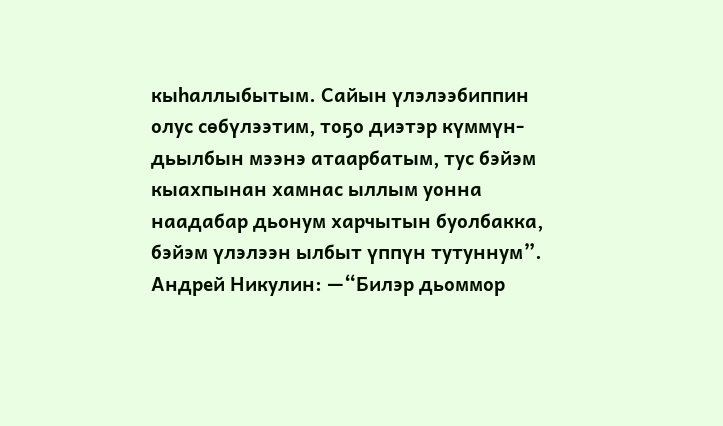кыһаллыбытым. Сайын үлэлээбиппин олус сөбүлээтим, тоҕо диэтэр күммүн-
дьылбын мээнэ атаарбатым, тус бэйэм кыахпынан хамнас ыллым уонна наадабар дьонум харчытын буолбакка, бэйэм үлэлээн ылбыт үппүн тутуннум”.
Андрей Никулин: —“Билэр дьоммор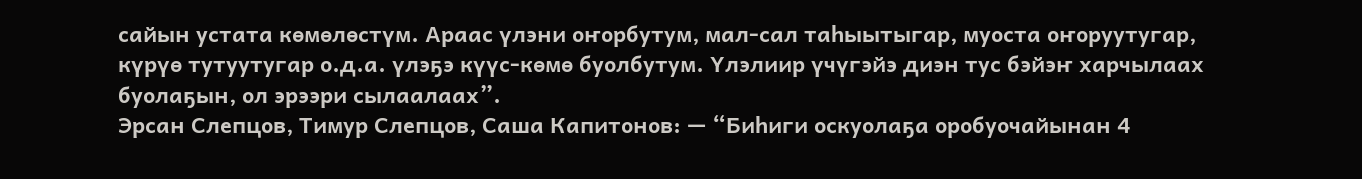сайын устата көмөлөстүм. Араас үлэни оҥорбутум, мал-сал таһыытыгар, муоста оҥоруутугар, күрүө тутуутугар о.д.а. үлэҕэ күүс-көмө буолбутум. Үлэлиир үчүгэйэ диэн тус бэйэҥ харчылаах буолаҕын, ол эрээри сылаалаах”.
Эрсан Слепцов, Тимур Слепцов, Саша Капитонов: — “Биһиги оскуолаҕа оробуочайынан 4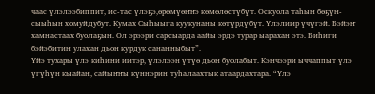чаас үлэлээбиппит, ис-тас үлэҕэ,өрөмүөҥҥэ көмөлөстүбүт. Оскуола таһын бөҕүн-сыыһын хомуйдубут. Кумах Сыһыыга куукунаны көтүрдүбүт. Үлэлиир үчүгэй. Бэйэҥ хамнастаах буолаҕын. Ол эрээри сарсыарда аайы эрдэ турар ыарахан этэ. Биһиги бэйэбитин улахан дьон курдук сананныбыт”.
Үйэ тухары үлэ киһини иитэр, үлэлээн үтүө дьон буолабыт. Кэнчээри ыччаппыт үлэ үгүһүн кыайан, сайыҥҥы күннэрин туһалаахтык атаардахтара. “Үлэ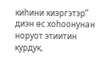киһини киэргэтэр” диэн өс хоһоонунан норуот этиитин курдук,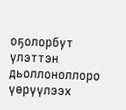оҕолорбут үлэттэн дьоллоноллоро үөрүүлээх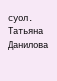суол.
Татьяна Данилова